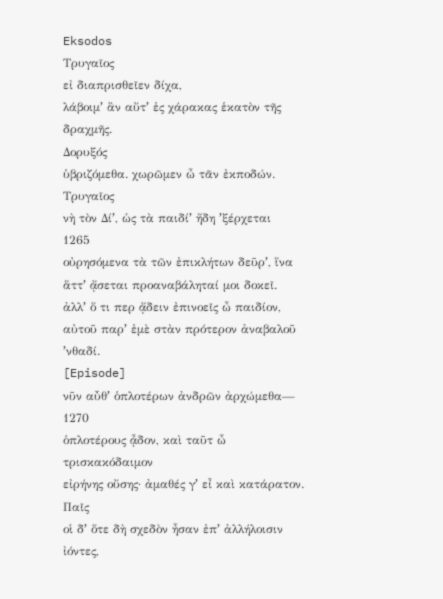Eksodos
Τρυγαῖος
εἰ διαπρισθεῖεν δίχα,
λάβοιμʼ ἂν αὔτʼ ἐς χάρακας ἑκατὸν τῆς δραχμῆς.
Δορυξός
ὑβριζόμεθα. χωρῶμεν ὦ τᾶν ἐκποδών.
Τρυγαῖος
νὴ τὸν Δίʼ, ὡς τὰ παιδίʼ ἤδη ʼξέρχεται
1265
οὐρησόμενα τὰ τῶν ἐπικλήτων δεῦρʼ, ἵνα
ἅττʼ ᾄσεται προαναβάληταί μοι δοκεῖ.
ἀλλʼ ὅ τι περ ᾄδειν ἐπινοεῖς ὦ παιδίον,
αὐτοῦ παρʼ ἐμὲ στὰν πρότερον ἀναβαλοῦ ʼνθαδί.
[Episode]
νῦν αὖθʼ ὁπλοτέρων ἀνδρῶν ἀρχώμεθα—
1270
ὁπλοτέρους ᾆδον, καὶ ταῦτ ὦ τρισκακόδαιμον
εἰρήνης οὔσης· ἀμαθές γʼ εἶ καὶ κατάρατον.
Παῖς
οἱ δʼ ὅτε δὴ σχεδὸν ἦσαν ἐπʼ ἀλλήλοισιν ἰόντες,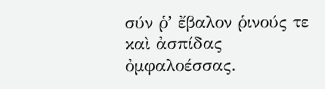σύν ῥʼ ἔβαλον ῥινούς τε καὶ ἀσπίδας ὀμφαλοέσσας.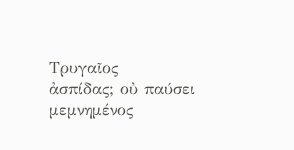Τρυγαῖος
ἀσπίδας; οὐ παύσει μεμνημένος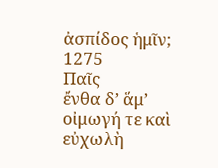ἀσπίδος ἡμῖν;
1275
Παῖς
ἔνθα δʼ ἅμʼ οἰμωγή τε καὶ εὐχωλὴ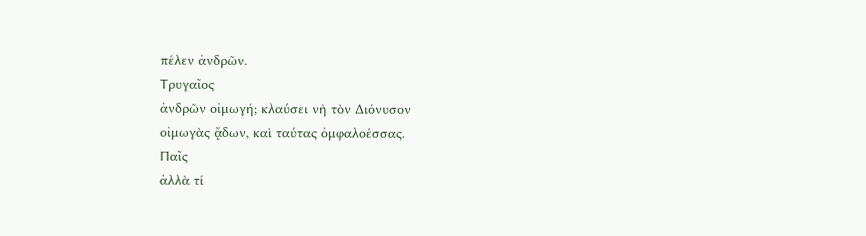πέλεν ἀνδρῶν.
Τρυγαῖος
ἀνδρῶν οἰμωγή; κλαύσει νὴ τὸν Διόνυσον
οἰμωγὰς ᾄδων, καὶ ταύτας ὀμφαλοέσσας.
Παῖς
ἀλλὰ τί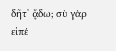δῆτʼ ᾄδω; σὺ γὰρ εἰπέ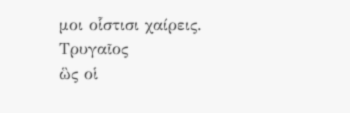μοι οἷστισι χαίρεις.
Τρυγαῖος
ὣς οἱ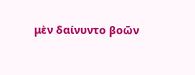μὲν δαίνυντο βοῶν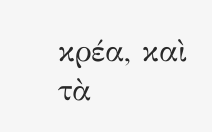κρέα, καὶ τὰ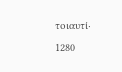τοιαυτί·
1280